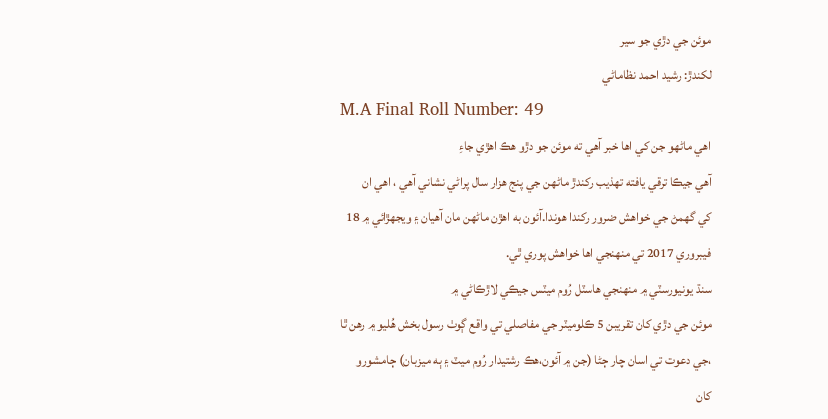موئن جي دڙي جو سير
لکندڙ: رشيد احمد نظاماڻي
M.A Final Roll Number: 49
اهي ماڻهو جن کي اها خبر آهي ته موئن جو دڙو هڪ اهڙي جاءِ
آهي جيڪا ترقي يافته تهذيب رکندڙ ماڻهن جي پنج هزار سال پراڻي نشاني آهي ، اهي ان
کي گهمڻ جي خواهش ضرور رکندا هوندا.آئون به اهڙن ماڻهن مان آهيان ۽ ويجهڙائي ۾ 18
فيبروري 2017 تي منهنجي اها خواهش پوري ٿي.
سنڌ يونيورسٽي ۾ منهنجي هاسٽل رُوم ميٽس جيڪي لاڙڪاڻي ۾
موئن جي دڙي کان تقريبن 5 ڪلوميٽر جي مفاصلي تي واقع ڳوٺ رسول بخش هُليو ۾ رهن ٿا
،جي دعوت تي اسان چار ڄڻا (جن ۾ آئون،هڪ رشتيدار رُوم ميٽ ۽ ٻه ميزبان) ڄامشورو
کان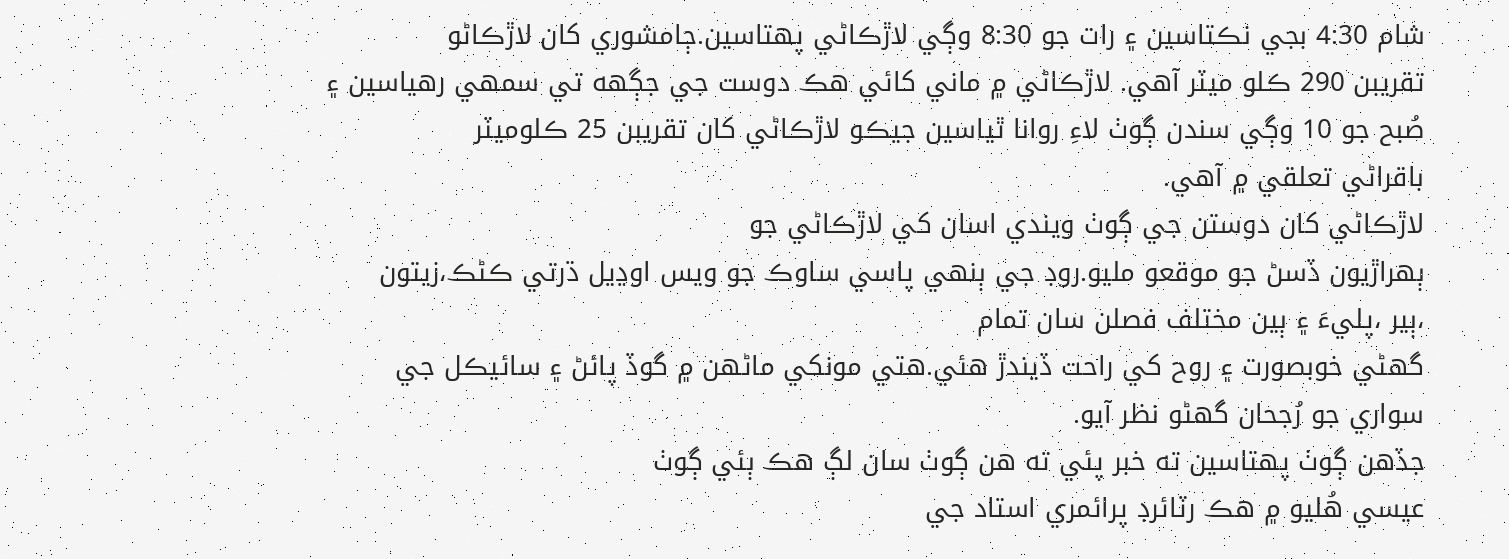شام 4:30 بجي نڪتاسين ۽ رات جو 8:30 وڳي لاڙڪاڻي پهتاسين.ڄامشوري کان لاڙڪاڻو
تقريبن 290 ڪلو ميٽر آهي. لاڙڪاڻي ۾ ماني کائي هڪ دوست جي جڳهه تي سمهي رهياسين ۽
صُبح جو 10 وڳي سندن ڳوٺ لاءِ روانا ٿياسين جيڪو لاڙڪاڻي کان تقريبن 25 ڪلوميٽر
باقراڻي تعلقي ۾ آهي.
لاڙڪاڻي کان دوستن جي ڳوٺ ويندي اسان کي لاڙڪاڻي جو
ٻهراڙيون ڏسڻ جو موقعو مليو.روڊ جي ٻنهي پاسي ساوڪ جو ويس اوڍيل ڌرتي ڪڻڪ،زيتون
،ٻير ،پليءَ ۽ ٻين مختلف فصلن سان تمام
گهڻي خوبصورت ۽ روح کي راحت ڏيندڙ هئي.هتي مونکي ماڻهن ۾ گوڏ پائڻ ۽ سائيڪل جي
سواري جو رُجحان گھڻو نظر آيو.
جڏهن ڳوٺ پهتاسين ته خبر پئي ته هن ڳوٺ سان لڳ هڪ ٻئي ڳوٺ
عيسي هُليو ۾ هڪ رٽائرڊ پرائمري استاد جي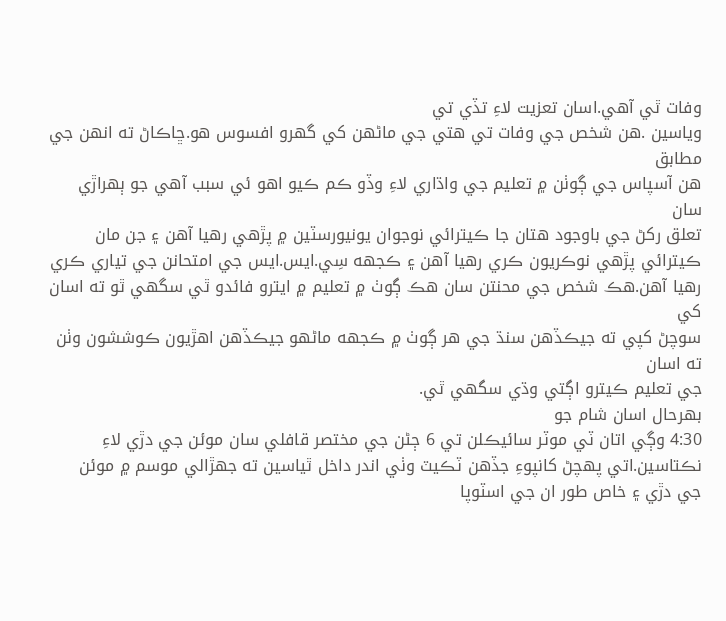وفات ٿي آهي.اسان تعزيت لاءِ تڏي تي
وياسين .هن شخص جي وفات تي هتي جي ماڻهن کي گهرو افسوس هو.ڇاڪاڻ ته انهن جي مطابق
هن آسپاس جي ڳوٺن ۾ تعليم جي واڌاري لاءِ وڏو ڪم ڪيو اهو ئي سبب آهي جو ٻهراڙي سان
تعلق رکڻ جي باوجود هتان جا ڪيترائي نوجوان يونيورسٽين ۾ پڙهي رهيا آهن ۽ جن مان
ڪيترائي پڙهي نوڪريون ڪري رهيا آهن ۽ ڪجهه سِي.ايس.ايس جي امتحانن جي تياري ڪري
رهيا آهن.هڪ شخص جي محنتن سان هڪ ڳوٺ ۾ تعليم ۾ ايترو فائدو ٿي سگهي ٿو ته اسان کي
سوچڻ کپي ته جيڪڏهن سنڌ جي هر ڳوٺ ۾ ڪجهه ماڻهو جيڪڏهن اهڙيون ڪوششون وٺن ته اسان
جي تعليم ڪيترو اڳتي وڌي سگهي ٿي.
بهرحال اسان شام جو
4:30 وڳي اتان ٽي موٽر سائيڪلن تي 6 ڄڻن جي مختصر قافلي سان موئن جي دڙي لاءِ
نڪتاسين.اتي پهچڻ کانپوءِ جڏهن ٽڪيٽ وٺي اندر داخل ٿياسين ته جهڙالي موسم ۾ موئن
جي دڙي ۽ خاص طور ان جي اسٽوپا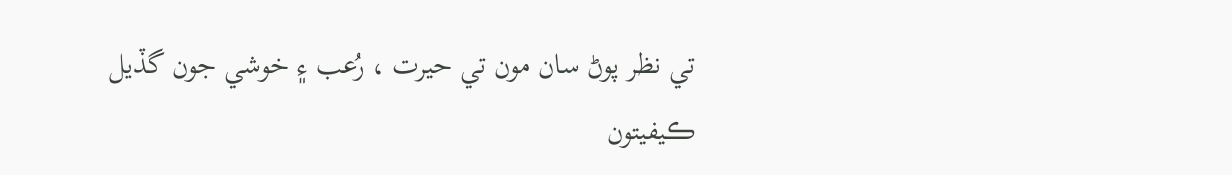تي نظر پوڻ سان مون تي حيرت ، رُعب ۽ خوشي جون گڏيل
ڪيفيتون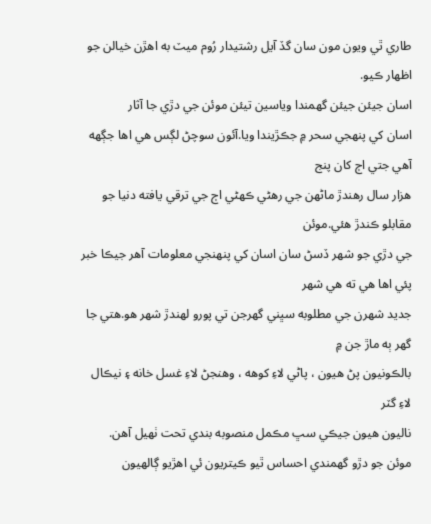طاري ٿي ويون مون سان گڏ آيل رشتيدار رُوم ميٽ به اهڙن خيالن جو اظهار ڪيو.
اسان جيئن جيئن گهمندا وياسين تيئن موئن جي دڙي جا آثار
اسان کي پنهجي سحر ۾ جڪڙيندا ويا.آئون سوچڻ لڳس هي اها جڳهه آهي جتي اڄ کان پنج
هزار سال رهندڙ ماڻهن جي رهڻي ڪهڻي اڄ جي ترقي يافته دنيا جو مقابلو ڪندڙ هئي.موئن
جي دڙي جو شهر ڏسڻ سان اسان کي پنهنجي معلومات آهر جيڪا خبر پئي اها هي ته هي شهر
جديد شهرن جي مطلوبه سڀني گهرجن تي پورو لهندڙ شهر هو.هتي جا گهر ٻه ماڙ جن ۾
بالڪونيون پڻ هيون ، پاڻي لاءِ کوهه ، وهنجڻ لاءِ غسل خانه ۽ نيڪال لاءِ گٽر
ناليون هيون جيڪي سڀ مڪمل منصوبه بندي تحت ٺهيل آهن.
موئن جو دڙو گهمندي احساس ٿيو ڪيتريون ئي اهڙيو ڳالهيون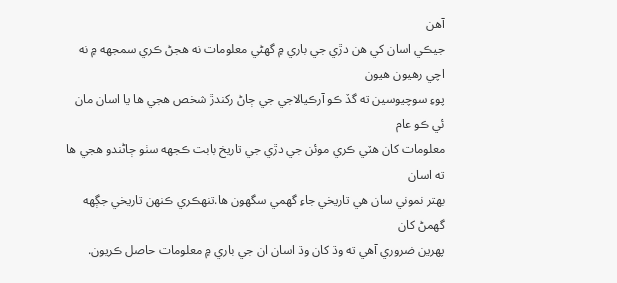آهن
جيڪي اسان کي هن دڙي جي باري ۾ گھڻي معلومات نه هجڻ ڪري سمجهه ۾ نه اچي رهيون هيون
پوءِ سوچيوسين ته گڏ ڪو آرڪيالاجي جي ڄاڻ رکندڙ شخص هجي ها يا اسان مان ئي ڪو عام
معلومات کان هٽي ڪري موئن جي دڙي جي تاريخ بابت ڪجهه سٺو ڄاڻندو هجي ها ته اسان
بهتر نموني سان هي تاريخي جاءِ گهمي سگهون ها.تنهڪري ڪنهن تاريخي جڳهه گهمڻ کان
پهرين ضروري آهي ته وڌ کان وڌ اسان ان جي باري ۾ معلومات حاصل ڪريون.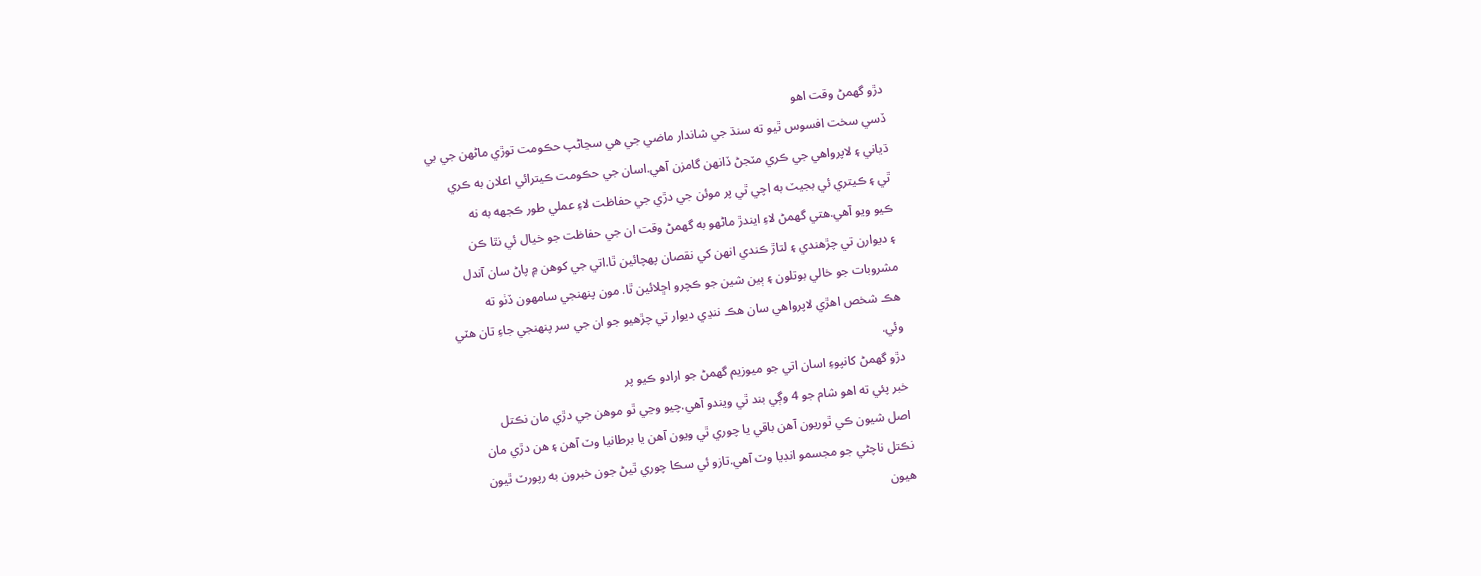دڙو گھمڻ وقت اهو
ڏسي سخت افسوس ٿيو ته سنڌ جي شاندار ماضي جي هي سڃاڻپ حڪومت توڙي ماڻهن جي بي
ڌياني ۽ لاپرواهي جي ڪري مٽجڻ ڏانهن گامزن آهي.اسان جي حڪومت ڪيترائي اعلان به ڪري
ٿي ۽ ڪيتري ئي بجيٽ به اچي ٿي پر موئن جي دڙي جي حفاظت لاءِ عملي طور ڪجهه به نه
ڪيو ويو آهي.هتي گھمڻ لاءِ ايندڙ ماڻهو به گهمڻ وقت ان جي حفاظت جو خيال ئي نٿا ڪن
۽ ديوارن تي چڙهندي ۽ لتاڙ ڪندي انهن کي نقصان پهچائين ٿا.اتي جي کوهن ۾ پاڻ سان آندل
مشروبات جو خالي بوتلون ۽ ٻين شين جو ڪچرو اڇلائين ٿا. مون پنهنجي سامهون ڏٺو ته
هڪ شخص اهڙي لاپرواهي سان هڪ ننڍي ديوار تي چڙهيو جو ان جي سر پنهنجي جاءِ تان هٽي
وئي.
دڙو گھمڻ کانپوءِ اسان اتي جو ميوزيم گهمڻ جو ارادو ڪيو پر
خبر پئي ته اهو شام جو 4 وڳي بند ٿي ويندو آهي.چيو وڃي ٿو موهن جي دڙي مان نڪتل
اصل شيون ڪي ٿوريون آهن باقي يا چوري ٿي ويون آهن يا برطانيا وٽ آهن ۽ هن دڙي مان
نڪتل ناچڻي جو مجسمو انڊيا وٽ آهي.تازو ئي سڪا چوري ٿيڻ جون خبرون به رپورٽ ٿيون
هيون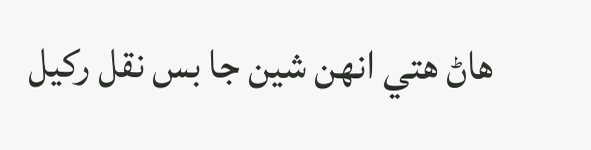هاڻ هتي انهن شين جا بس نقل رکيل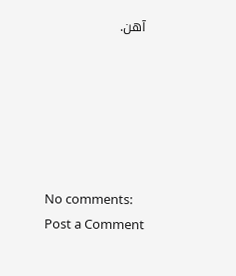آهن.






No comments:
Post a Comment